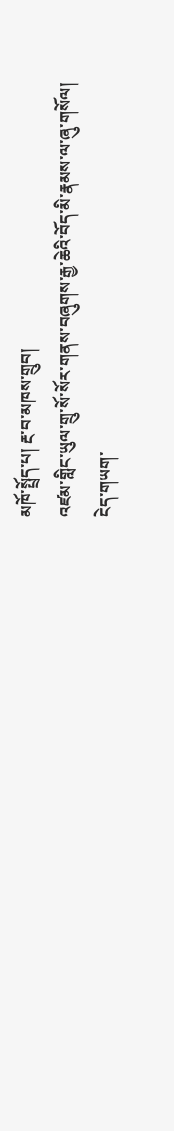མཁོ་སྤྲོད་པ། རྔ་བ་མཁས་གྲུབ།
འཛམ་གླིང་ཡུལ་གྲུ་སོ་སོར་གནས་བཞུགས་རྒྱ་ཆེའི་བོད་མི་རྣམས་ལ་ཞུ་གསོལ།
ངེད་གཡག་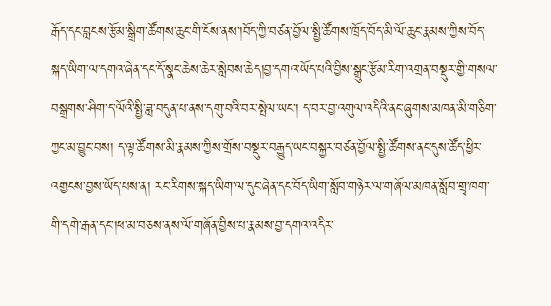རྒོད་དང་བླངས་རྩོམ་སྒྲིག་ཚོགས་ཆུང་གི་ངོས་ནས་།བོད་ཀྱི་བཙན་བྱོལ་སྤྱི་ཚོགས་ཁྲོད་བོད་མི་ལོ་ཆུང་རྣམས་ཀྱིས་བོད་སྐད་ཡིག་ལ་དགའ་ཞེན་དང་དོ་སྣང་ཆེས་ཆེར་སླེབས་ཆེད།བྱ་དགའ་ཡོད་པའི་བྱིས་སྒྲུང་རྩོམ་རིག་འགྲན་བསྡུར་གྱི་གསལ་བསྒྲགས་ཤིག་ད་ལོའི་སྤྱི་ཟླ་བདུན་པ་ནས་དགུ་བའི་བར་སྤེལ་ཡང་། ད་བར་བྱ་འགུལ་འདིའི་ནང་ཞུགས་མཁན་མི་གཅིག་ཀྱང་མ་བྱུང་བས། ད་ལྟ་ཚོགས་མི་རྣམས་ཀྱིས་གྲོས་བསྡུར་བརྒྱུད་ཡང་བསྐྱར་བཙན་བྱོལ་སྤྱི་ཚོགས་ནང་དུས་ཚོད་ཕྱིར་འགྱངས་བྱས་ཡོད་པས་ན། རང་རིགས་སྐད་ཡིག་ལ་དུང་ཞེན་དང་བོད་ཡིག་སློབ་གཉེར་ལ་གཞོལ་མཁན་སློབ་གྲྭ་ཁག་གི་དགེ་རྒན་དང་།ཕ་མ་བཅས་ནས་ལོ་གཞོན་བྱིས་པ་རྣམས་བྱ་དགའ་འདིར་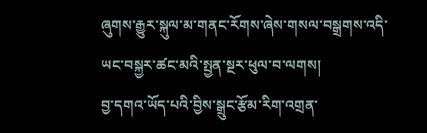ཞུགས་རྒྱུར་སྐུལ་མ་གནང་རོགས་ཞེས་གསལ་བསྒྲགས་འདི་ཡང་བསྐྱར་ཚང་མའི་སྤྱན་སྔར་ཕུལ་བ་ལགས།
བྱ་དགའ་ཡོད་པའི་བྱིས་སྒྲུང་རྩོམ་རིག་འགྲན་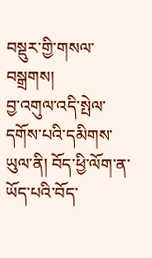བསྡུར་གྱི་གསལ་བསྒྲགས།
བྱ་འགུལ་འདི་སྤེལ་དགོས་པའི་དམིགས་ཡུལ་ནི། བོད་ཕྱི་ལོག་ན་ཡོད་པའི་བོད་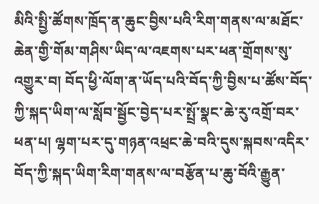མིའི་སྤྱི་ཚོགས་ཁྲོད་ན་ཆུང་བྱིས་པའི་རིག་གནས་ལ་མཐོང་ཆེན་གྱི་གོམ་གཤིས་ཡིད་ལ་འཇགས་པར་ཕན་གྲོགས་སུ་འགྱུར་བ། བོད་ཕྱི་ལོག་ན་ཡོད་པའི་བོད་ཀྱི་བྱིས་པ་ཚོས་བོད་ཀྱི་སྐད་ཡིག་ལ་སློབ་སྦྱོང་བྱེད་པར་སྤྲོ་སྣང་ཆེ་རུ་འགྲོ་བར་ཕན་པ། ལྷག་པར་དུ་གཉན་འཕྲང་ཆེ་བའི་དུས་སྐབས་འདིར་བོད་ཀྱི་སྐད་ཡིག་རིག་གནས་ལ་བརྩོན་པ་ཆུ་བོའི་རྒྱུན་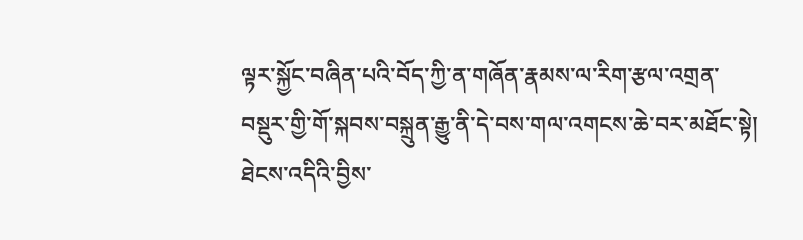ལྟར་སྐྱོང་བཞིན་པའི་བོད་ཀྱི་ན་གཞོན་རྣམས་ལ་རིག་རྩལ་འགྲན་བསྡུར་གྱི་གོ་སྐབས་བསྐྲུན་རྒྱུ་ནི་དེ་བས་གལ་འགངས་ཆེ་བར་མཐོང་སྟེ། ཐེངས་འདིའི་བྱིས་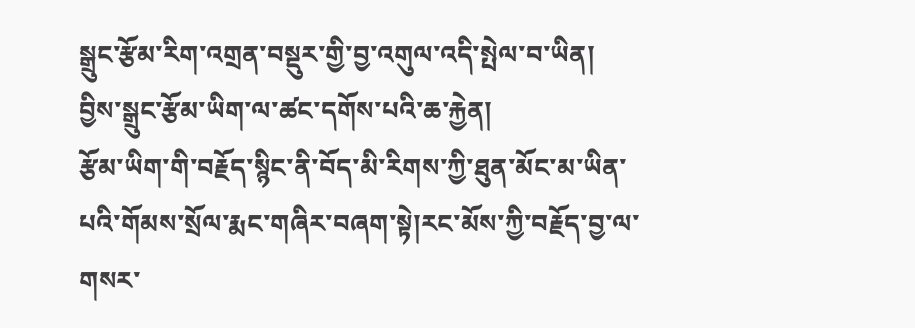སྒྲུང་རྩོམ་རིག་འགྲན་བསྡུར་གྱི་བྱ་འགུལ་འདི་སྤེལ་བ་ཡིན།
བྱིས་སྒྲུང་རྩོམ་ཡིག་ལ་ཚང་དགོས་པའི་ཆ་རྐྱེན།
རྩོམ་ཡིག་གི་བརྗོད་སྙིང་ནི་བོད་མི་རིགས་ཀྱི་ཐུན་མོང་མ་ཡིན་པའི་གོམས་སྲོལ་རྨང་གཞིར་བཞག་སྟེ།རང་མོས་ཀྱི་བརྗོད་བྱ་ལ་གསར་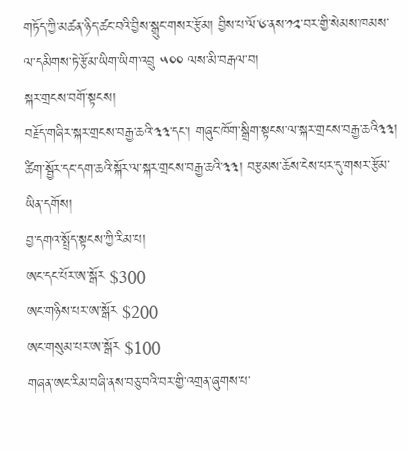གཏོད་ཀྱི་མཚན་ཉིད་ཚང་བའི་བྱིས་སྒྲུང་གསར་རྩོམ། བྱིས་པ་ལོ་༦་ནས་༡༢་བར་གྱི་སེམས་ཁམས་ལ་དམིགས་ཏེ་རྩོམ་ཡིག་ཡིག་འབྲུ ༥༠༠ ལས་མི་བརྒལ་བ།
སྐར་གྲངས་བགོ་སྟངས།
བརྗོད་གཞིར་སྐར་གྲངས་བརྒྱ་ཆའི་༣༣་དང་། གཞུང་ཁོག་སྒྲིག་སྟངས་ལ་སྐར་གྲངས་བརྒྱ་ཆའི༣༣། ཚིག་སྦྱོར་དང་དག་ཆའི་སྐོར་ལ་སྐར་གྲངས་བརྒྱ་ཆའི་༣༣། བརྩམས་ཆོས་ངེས་པར་དུ་གསར་རྩོམ་ཡིན་དགོས།
བྱ་དགའ་སྤྲོད་སྟངས་ཀྱི་རིམ་པ།
ཨང་དང་པོར་ཨ་སྒོར $300
ཨང་གཉིས་པར་ཨ་སྒོར $200
ཨང་གསུམ་པར་ཨ་སྒོར $100
གཞན་ཨང་རིམ་བཞི་ནས་བཅུ་བའི་བར་གྱི་འགྲན་ཞུགས་པ་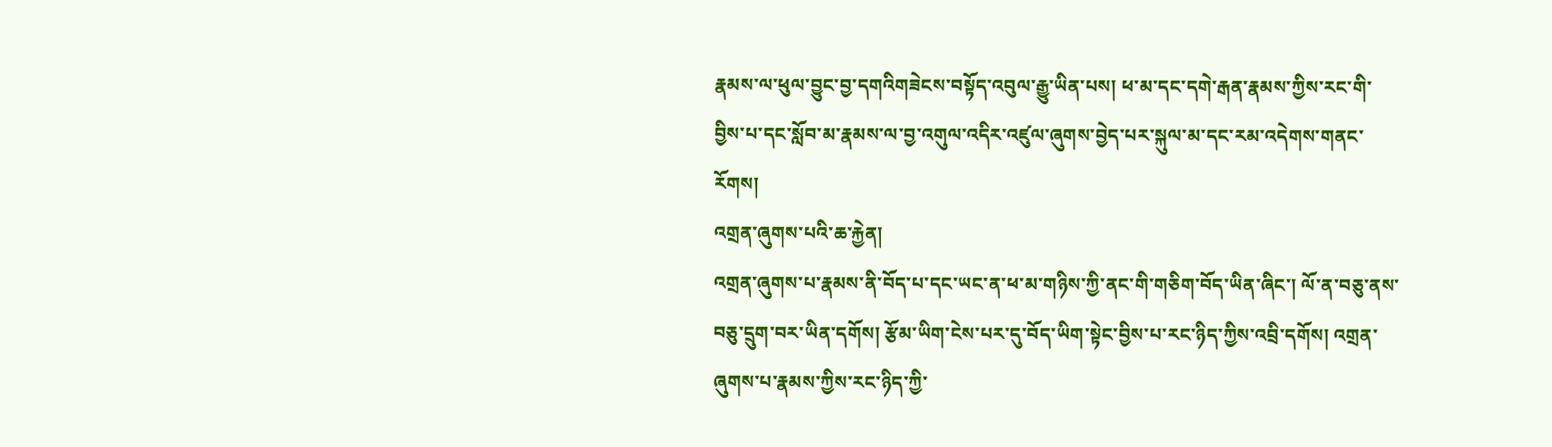རྣམས་ལ་ཕུལ་བྱུང་བྱ་དགའིགཟེངས་བསྟོད་འབུལ་རྒྱུ་ཡིན་པས། ཕ་མ་དང་དགེ་རྒན་རྣམས་ཀྱིས་རང་གི་བྱིས་པ་དང་སློབ་མ་རྣམས་ལ་བྱ་འགུལ་འདིར་འཛུལ་ཞུགས་བྱེད་པར་སྐུལ་མ་དང་རམ་འདེགས་གནང་རོགས།
འགྲན་ཞུགས་པའི་ཆ་རྐྱེན།
འགྲན་ཞུགས་པ་རྣམས་ནི་བོད་པ་དང་ཡང་ན་ཕ་མ་གཉིས་ཀྱི་ནང་གི་གཅིག་བོད་ཡིན་ཞིང་། ལོ་ན་བཅུ་ནས་བཅུ་དྲུག་བར་ཡིན་དགོས། རྩོམ་ཡིག་ངེས་པར་དུ་བོད་ཡིག་སྟེང་བྱིས་པ་རང་ཉིད་ཀྱིས་འབྲི་དགོས། འགྲན་ཞུགས་པ་རྣམས་ཀྱིས་རང་ཉིད་ཀྱི་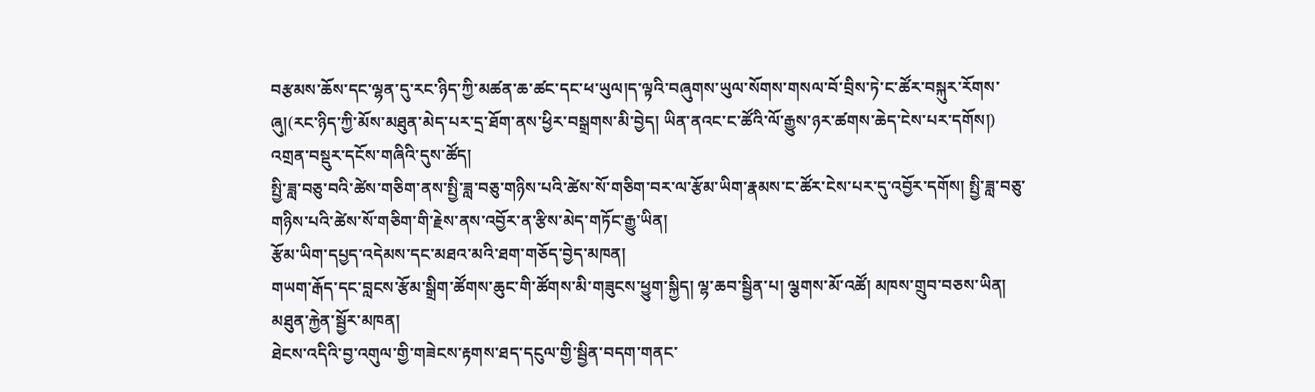བརྩམས་ཆོས་དང་ལྷན་དུ་རང་ཉིད་ཀྱི་མཚན་ཆ་ཚང་དང་ཕ་ཡུལ།ད་ལྟའི་བཞུགས་ཡུལ་སོགས་གསལ་བོ་བྲིས་ཏེ་ང་ཚོར་བསྐུར་རོགས་ཞུ།(རང་ཉིད་ཀྱི་མོས་མཐུན་མེད་པར་དྲ་ཐོག་ནས་ཕྱིར་བསྒྲགས་མི་བྱེད། ཡིན་ནའང་ང་ཚོའི་ལོ་རྒྱུས་ཉར་ཚགས་ཆེད་ངེས་པར་དགོས།)
འགྲན་བསྡུར་དངོས་གཞིའི་དུས་ཚོད།
སྤྱི་ཟླ་བཅུ་བའི་ཚེས་གཅིག་ནས་སྤྱི་ཟླ་བཅུ་གཉིས་པའི་ཚེས་སོ་གཅིག་བར་ལ་རྩོམ་ཡིག་རྣམས་ང་ཚོར་ངེས་པར་དུ་འབྱོར་དགོས། སྤྱི་ཟླ་བཅུ་གཉིས་པའི་ཚེས་སོ་གཅིག་གི་རྗེས་ནས་འབྱོར་ན་རྩིས་མེད་གཏོང་རྒྱུ་ཡིན།
རྩོམ་ཡིག་དཔྱད་འདེམས་དང་མཐའ་མའི་ཐག་གཅོད་བྱེད་མཁན།
གཡག་རྒོད་དང་བླངས་རྩོམ་སྒྲིག་ཚོགས་ཆུང་གི་ཚོགས་མི་གཟུངས་ཕྱུག་སྐྱིད། ལྷ་ཆབ་སྦྱིན་པ། ལྕགས་མོ་འཚོ། མཁས་གྲུབ་བཅས་ཡིན།
མཐུན་རྐྱེན་སྦྱོར་མཁན།
ཐེངས་འདིའི་བྱ་འགུལ་གྱི་གཟེངས་རྟགས་ཐད་དངུལ་གྱི་སྦྱིན་བདག་གནང་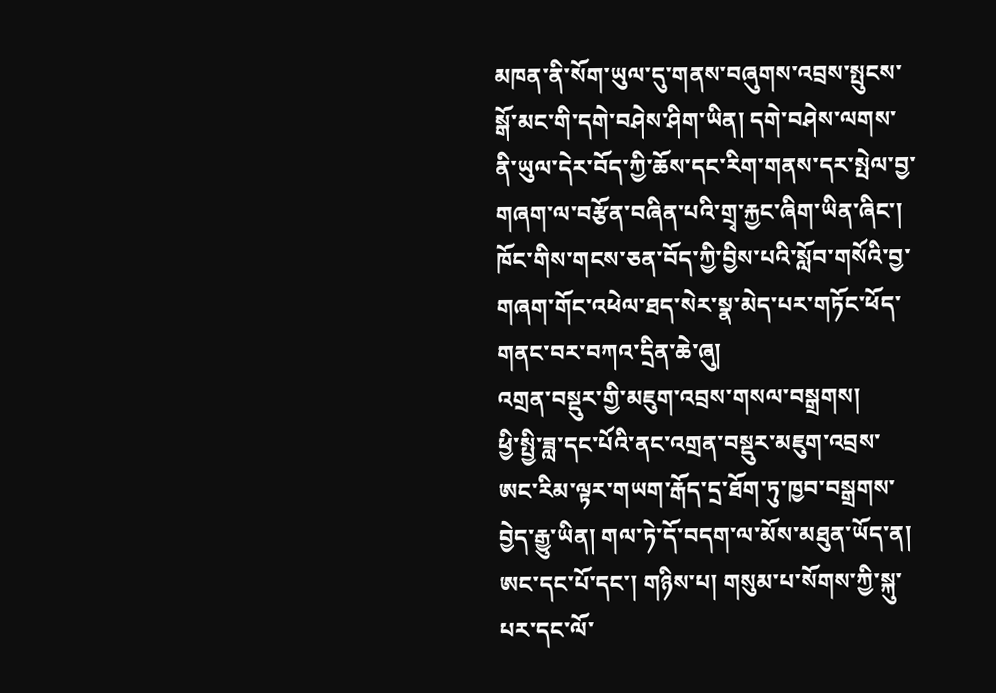མཁན་ནི་སོག་ཡུལ་དུ་གནས་བཞུགས་འབྲས་སྤུངས་སྒོ་མང་གི་དགེ་བཤེས་ཤིག་ཡིན། དགེ་བཤེས་ལགས་ནི་ཡུལ་དེར་བོད་ཀྱི་ཆོས་དང་རིག་གནས་དར་སྤེལ་བྱ་གཞག་ལ་བརྩོན་བཞིན་པའི་གྲྭ་རྐྱང་ཞིག་ཡིན་ཞིང་། ཁོང་གིས་གངས་ཅན་བོད་ཀྱི་བྱིས་པའི་སློབ་གསོའི་བྱ་གཞག་གོང་འཕེལ་ཐད་སེར་སྣ་མེད་པར་གཏོང་ཕོད་གནང་བར་བཀའ་དྲིན་ཆེ་ཞུ།
འགྲན་བསྡུར་གྱི་མཇུག་འབྲས་གསལ་བསྒྲགས།
ཕྱི་སྤྱི་ཟླ་དང་པོའི་ནང་འགྲན་བསྡུར་མཇུག་འབྲས་ཨང་རིམ་ལྟར་གཡག་རྒོད་དྲ་ཐོག་ཏུ་ཁྱབ་བསྒྲགས་བྱེད་རྒྱུ་ཡིན། གལ་ཏེ་དོ་བདག་ལ་མོས་མཐུན་ཡོད་ན། ཨང་དང་པོ་དང་། གཉིས་པ། གསུམ་པ་སོགས་ཀྱི་སྐུ་པར་དང་ལོ་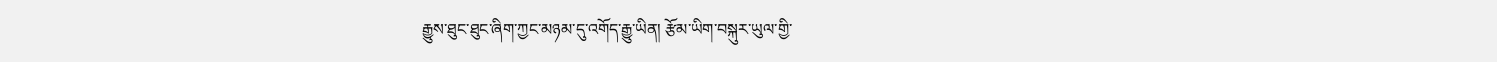རྒྱུས་ཐུང་ཐུང་ཞིག་ཀྱང་མཉམ་དུ་འགོད་རྒྱུ་ཡིན། རྩོམ་ཡིག་བསྐུར་ཡུལ་གྱི་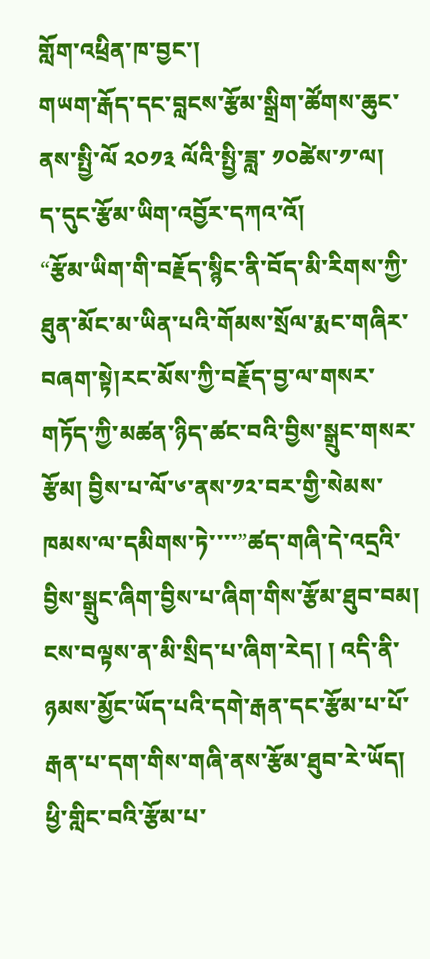གློག་འཕྲིན་ཁ་བྱང་།
གཡག་རྒོད་དང་བླངས་རྩོམ་སྒྲིག་ཚོགས་ཆུང་ནས་སྤྱི་ལོ ༢༠༡༣ ལོའི་སྤྱི་ཟླ་ ༡༠ཚེས་༡་ལ།
ད་དུང་རྩོམ་ཡིག་འབྱོར་དཀའ་འོ།
“རྩོམ་ཡིག་གི་བརྗོད་སྙིང་ནི་བོད་མི་རིགས་ཀྱི་ཐུན་མོང་མ་ཡིན་པའི་གོམས་སྲོལ་རྨང་གཞིར་བཞག་སྟེ།རང་མོས་ཀྱི་བརྗོད་བྱ་ལ་གསར་གཏོད་ཀྱི་མཚན་ཉིད་ཚང་བའི་བྱིས་སྒྲུང་གསར་རྩོམ། བྱིས་པ་ལོ་༦་ནས་༡༢་བར་གྱི་སེམས་ཁམས་ལ་དམིགས་ཏེ་་་་”ཚད་གཞི་དེ་འདྲའི་བྱིས་སྒྲུང་ཞིག་བྱིས་པ་ཞིག་གིས་རྩོམ་ཐུབ་བམ། ངས་བལྟས་ན་མི་སྲིད་པ་ཞིག་རེད། ། འདི་ནི་ཉམས་མྱོང་ཡོད་པའི་དགེ་རྒན་དང་རྩོམ་པ་པོ་རྒན་པ་དག་གིས་གཞི་ནས་རྩོམ་ཐུབ་རེ་ཡོད། ཕྱི་གླིང་བའི་རྩོམ་པ་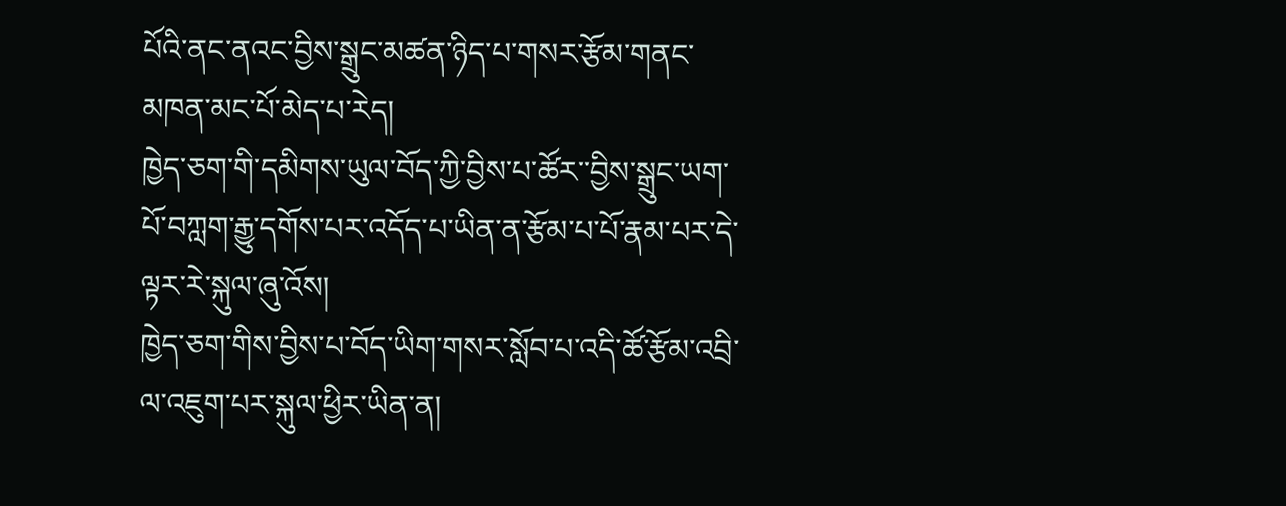པོའི་ནང་ནའང་བྱིས་སྒྲུང་མཚན་ཉིད་པ་གསར་རྩོམ་གནང་མཁན་མང་པོ་མེད་པ་རེད།
ཁྱེད་ཅག་གི་དམིགས་ཡུལ་བོད་ཀྱི་བྱིས་པ་ཚོར་་བྱིས་སྒྲུང་ཡག་པོ་བཀླག་རྒྱུ་དགོས་པར་འདོད་པ་ཡིན་ན་རྩོམ་པ་པོ་རྣམ་པར་དེ་ལྟར་རེ་སྐུལ་ཞུ་འོས།
ཁྱེད་ཅག་གིས་བྱིས་པ་བོད་ཡིག་གསར་སློབ་པ་འདི་ཚོ་རྩོམ་འབྲི་ལ་འཇུག་པར་སྐུལ་ཕྱིར་ཡིན་ན།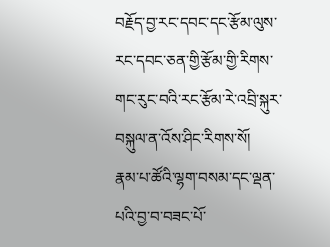བརྗོད་བྱ་རང་དབང་དང་རྩོམ་ལུས་རང་དབང་ཅན་གྱི་རྩོམ་གྱི་རིགས་གང་རུང་བའི་རང་རྩོམ་རེ་འབྲི་སྐུར་བསྐུལ་ན་འོས་ཤིང་རིགས་སོ།
རྣམ་པ་ཚོའི་ལྷག་བསམ་དང་ལྡན་པའི་བྱ་བ་བཟང་པོ་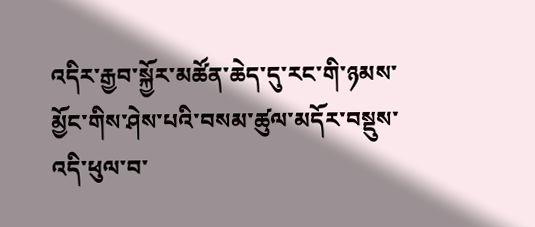འདིར་རྒྱབ་སྐྱོར་མཚོན་ཆེད་དུ་རང་གི་ཉམས་མྱོང་གིས་ཤེས་པའི་བསམ་ཚུལ་མདོར་བསྡུས་འདི་ཕུལ་བ་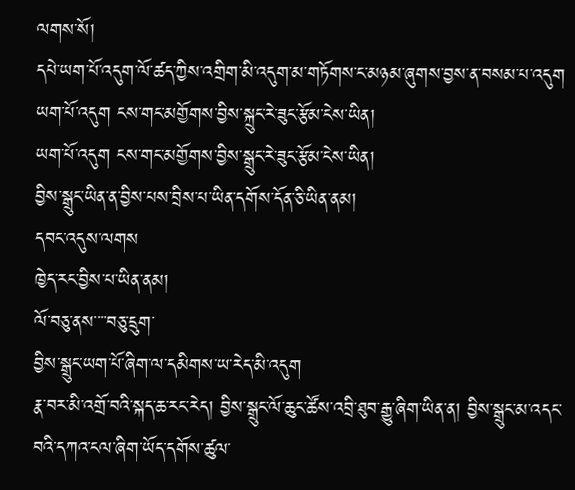ལགས་སོ།
དཔེ་ཡག་པོ་འདུག་ལོ་ཚད་ཀྱིས་འགྲིག་མི་འདུག་མ་གཏོགས་ང་མཉམ་ཞུགས་བྱས་ན་བསམ་པ་འདུག
ཡག་པོ་འདུག ངས་གང་མགྱོགས་བྱིས་སྐྲུང་རེ་ཟུང་རྩོམ་ངེས་ཡིན།
ཡག་པོ་འདུག ངས་གང་མགྱོགས་བྱིས་སྒྲུང་རེ་ཟུང་རྩོམ་ངེས་ཡིན།
བྱིས་སྒྲུང་ཡིན་ན་བྱིས་པས་བྲིས་པ་ཡིན་དགོས་དོན་ཅི་ཡིན་ནམ།
དབང་འདུས་ལགས
ཁྱེད་རང་བྱིས་པ་ཡིན་ནམ།
ལོ་བཅུ་ནས་་་་བཅུ་དྲུག་
བྱིས་སྒྲུང་ཡག་པོ་ཞིག་ལ་དམིགས་ཡ་རེད་མི་འདུག
རྣ་བར་མི་འགྲོ་བའི་སྐད་ཆ་རང་རེད། བྱིས་སྒྲུང་ལོ་ཆུང་ཚོས་འབྲི་ཐུབ་རྒྱུ་ཞིག་ཡིན་ན། བྱིས་སྒྲུང་མ་འདང་བའི་དཀའ་ངལ་ཞིག་ཡོད་དགོས་ཚུལ་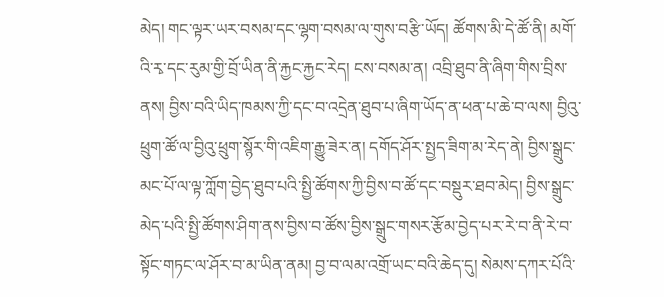མེད། གང་ལྟར་ཡར་བསམ་དང་ལྷག་བསམ་ལ་གུས་བརྩི་ཡོད། ཚོགས་མི་དེ་ཚོ་ནི། མགོ་འི་རྭ་དང་རུམ་གྱི་བྲོ་ཡིན་ནི་རྐྱང་རྐྱང་རེད། ངས་བསམ་ན། འབྲི་ཐུབ་ནི་ཞིག་གིས་བྲིས་ནས། བྱིས་བའི་ཡིད་ཁམས་ཀྱི་དང་བ་འདྲེན་ཐུབ་པ་ཞིག་ཡོད་ན་ཕན་པ་ཆེ་བ་ལས། བྱིའུ་ཕྲུག་ཚོ་ལ་བྱིའུ་ཕྲུག་སྙོར་གི་འཇིག་རྒྱུ་ཟེར་ན། དགོད་ཤོར་སྤྱད་ཟིག་མ་རེད་ནེ། བྱིས་སྒྲུང་མང་པོ་ལ་ལྟ་ཀློག་བྱེད་ཐུབ་པའི་སྤྱི་ཚོགས་ཀྱི་བྱིས་བ་ཚོ་དང་བསྡུར་ཐབ་མེད། བྱིས་སྒྲུང་མེད་པའི་སྤྱི་ཚོགས་ཤིག་ནས་བྱིས་བ་ཚོས་བྱིས་སྒྲུང་གསར་རྩོམ་བྱེད་པར་རེ་བ་ནི་རེ་བ་སྟོང་གཏང་ལ་ཤོར་བ་མ་ཡིན་ནམ། བྱ་བ་ལམ་འགྲོ་ཡང་བའི་ཆེད་དུ། སེམས་དཀར་པོའི་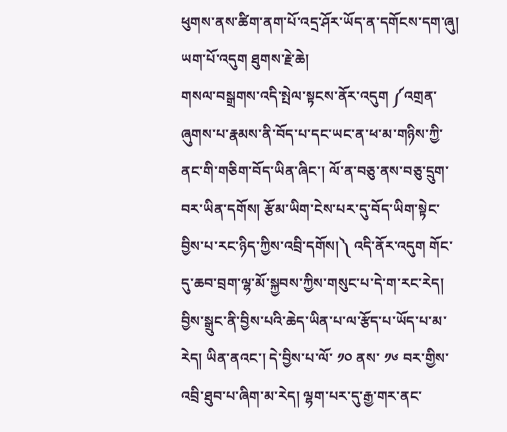ཕུགས་ནས་ཚིག་ནག་པོ་འདྲ་ཤོར་ཡོད་ན་དགོངས་དག་ཞུ།
ཡག་པོ་འདུག ཐུགས་རྗེ་ཆེ།
གསལ་བསྒྲགས་འདི་སྤེལ་སྟངས་ནོར་འདུག ༼འགྲན་ཞུགས་པ་རྣམས་ནི་བོད་པ་དང་ཡང་ན་ཕ་མ་གཉིས་ཀྱི་ནང་གི་གཅིག་བོད་ཡིན་ཞིང་། ལོ་ན་བཅུ་ནས་བཅུ་དྲུག་བར་ཡིན་དགོས། རྩོམ་ཡིག་ངེས་པར་དུ་བོད་ཡིག་སྟེང་བྱིས་པ་རང་ཉིད་ཀྱིས་འབྲི་དགོས།༽ འདི་ནོར་འདུག གོང་དུ་ཆབ་བྲག་ལྷ་མོ་སྐྱབས་ཀྱིས་གསུང་པ་དེ་ག་རང་རེད། བྱིས་སྒྲུང་ནི་བྱིས་པའི་ཆེད་ཡིན་པ་ལ་རྩོད་པ་ཡོད་པ་མ་རེད། ཡིན་ནའང་། དེ་བྱིས་པ་ལོ་ ༡༠ ནས་ ༡༦ བར་གྱིས་འབྲི་ཐུབ་པ་ཞིག་མ་རེད། ལྷག་པར་དུ་རྒྱ་གར་ནང་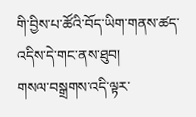གི་བྱིས་པ་ཚོའི་བོད་ཡིག་གནས་ཚད་འདིས་དེ་གང་ནས་ཐུབ།
གསལ་བསྒྲགས་འདི་ལྟར་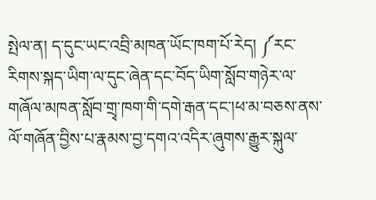སྤེལ་ན། ད་དུང་ཡང་འབྲི་མཁན་ཡོང་ཁག་པོ་རེད། ༼རང་རིགས་སྐད་ཡིག་ལ་དུང་ཞེན་དང་བོད་ཡིག་སློབ་གཉེར་ལ་གཞོལ་མཁན་སློབ་གྲྭ་ཁག་གི་དགེ་རྒན་དང་།ཕ་མ་བཅས་ནས་ལོ་གཞོན་བྱིས་པ་རྣམས་བྱ་དགའ་འདིར་ཞུགས་རྒྱུར་སྐུལ་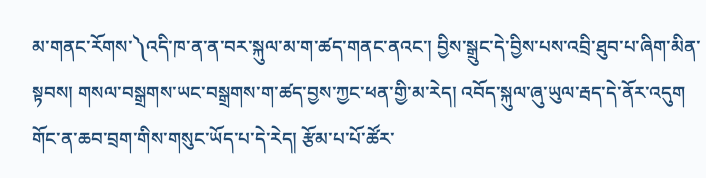མ་གནང་རོགས་༽འདི་ཁ་ན་ན་བར་སྐུལ་མ་ག་ཚད་གནང་ནའང་། བྱིས་སྒྲུང་དེ་བྱིས་པས་འབྲི་ཐུབ་པ་ཞིག་མིན་སྟབས། གསལ་བསྒྲགས་ཡང་བསྒྲགས་ག་ཚད་བྱས་ཀྱང་ཕན་གྱི་མ་རེད། འབོད་སྐུལ་ཞུ་ཡུལ་རྦད་དེ་ནོར་འདུག གོང་ན་ཆབ་བྲག་གིས་གསུང་ཡོད་པ་དེ་རེད། རྩོམ་པ་པོ་ཚོར་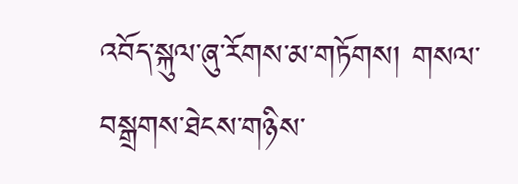འབོད་སྐུལ་ཞུ་རོགས་མ་གཏོགས། གསལ་བསྒྲགས་ཐེངས་གཉིས་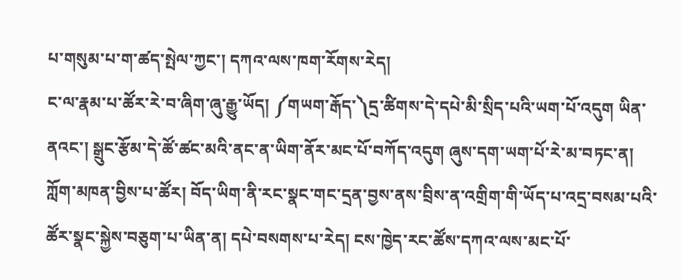པ་གསུམ་པ་ག་ཚད་སྤེལ་ཀྱང་། དཀའ་ལས་ཁག་རོགས་རེད།
ང་ལ་རྣམ་པ་ཚོར་རེ་བ་ཞིག་ཞུ་རྒྱུ་ཡོད། ༼གཡག་རྒོད་༽དྲ་ཚིགས་དེ་དཔེ་མི་སྲིད་པའི་ཡག་པོ་འདུག ཡིན་ནའང་། སྒྲུང་རྩོམ་དེ་ཚོ་ཚང་མའི་ནང་ན་ཡིག་ནོར་མང་པོ་བཀོད་འདུག ཞུས་དག་ཡག་པོ་རེ་མ་བཏང་ན། ཀློག་མཁན་བྱིས་པ་ཚོར། བོད་ཡིག་ནི་རང་སྣང་གང་དྲན་བྱས་ནས་བྲིས་ན་འགྲིག་གི་ཡོད་པ་འདྲ་བསམ་པའི་ཚོར་སྣང་སྐྱེས་བཅུག་པ་ཡིན་ན། དཔེ་བསགས་པ་རེད། ངས་ཁྱེད་རང་ཚོས་དཀའ་ལས་མང་པོ་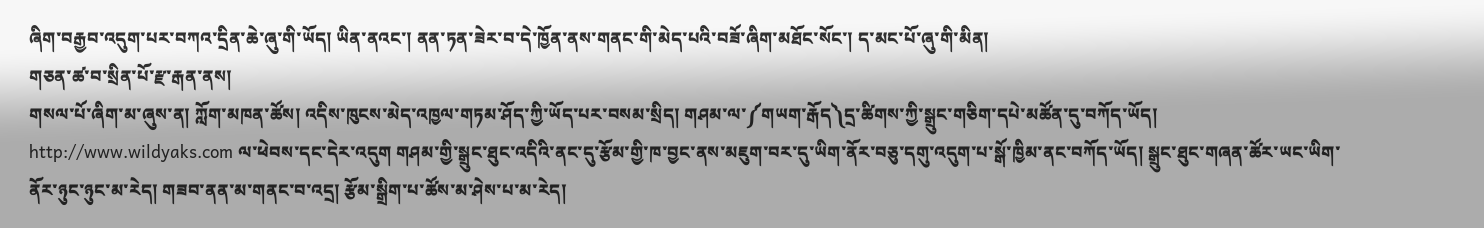ཞིག་བརྒྱབ་འདུག་པར་བཀའ་དྲིན་ཆེ་ཞུ་གི་ཡོད། ཡིན་ནའང་། ནན་ཏན་ཟེར་བ་དེ་ཁྱོན་ནས་གནང་གི་མེད་པའི་བཟོ་ཞིག་མཐོང་སོང་། ད་མང་པོ་ཞུ་གི་མིན།
གཅན་ཚ་བ་སྲིན་པོ་རྫ་རྒན་ནས།
གསལ་པོ་ཞིག་མ་ཞུས་ན། ཀློག་མཁན་ཚོས། འདིས་ཁུངས་མེད་འཁྱལ་གཏམ་ཤོད་ཀྱི་ཡོད་པར་བསམ་སྲིད། གཤམ་ལ་༼གཡག་རྒོད༽དྲ་ཚིགས་ཀྱི་སྒྲུང་གཅིག་དཔེ་མཚོན་དུ་བཀོད་ཡོད། http://www.wildyaks.com ལ་ཕེབས་དང་དེར་འདུག གཤམ་གྱི་སྒྲུང་ཐུང་འདིའི་ནང་དུ་རྩོམ་གྱི་ཁ་བྱང་ནས་མཇུག་བར་དུ་ཡིག་ནོར་བཅུ་དགུ་འདུག་པ་སྒོ་ཁྱིམ་ནང་བཀོད་ཡོད། སྒྲུང་ཐུང་གཞན་ཚོར་ཡང་ཡིག་ནོར་ཉུང་ཉུང་མ་རེད། གཟབ་ནན་མ་གནང་བ་འདྲ། རྩོམ་སྒྲིག་པ་ཚོས་མ་ཤེས་པ་མ་རེད།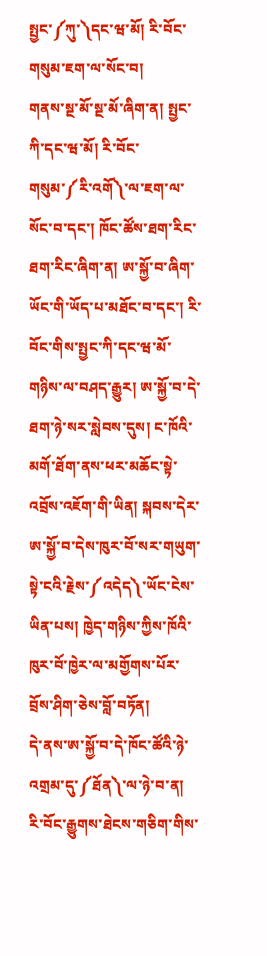སྤྱང་༼ཀུ་༽དང་ཝ་མོ། རི་བོང་གསུམ་ཇག་ལ་སོང་བ།
གནས་སྔ་མོ་སྔ་མོ་ཞིག་ན། སྤྱང་ཀི་དང་ཝ་མོ། རི་བོང་གསུམ་༼རི་འགོ༽་ལ་ཇག་ལ་སོང་བ་དང་། ཁོང་ཚོས་ཐག་རིང་ཐག་རིང་ཞིག་ན། ཨ་སྐྱོ་བ་ཞིག་ཡོང་གི་ཡོད་པ་མཐོང་བ་དང་། རི་བོང་གིས་སྤྱང་ཀི་དང་ཝ་མོ་གཉིས་ལ་བཤད་རྒྱུར། ཨ་སྐྱོ་བ་དེ་ཐག་ཉེ་སར་སླེབས་དུས། ང་ཁོའི་མགོ་ཐོག་ནས་ཕར་མཆོང་སྟེ་འབྲོས་འཇོག་གི་ཡིན། སྐབས་དེར་ཨ་སྐྱོ་བ་དེས་ཁུར་བོ་སར་གཡུག་སྟེ་ངའི་རྗེས་༼འདེད༽་ཡོང་ངེས་ཡིན་པས། ཁྱེད་གཉིས་ཀྱིས་ཁོའི་ཁུར་བོ་ཁྱེར་ལ་མགྱོགས་པོར་བྲོས་ཤིག་ཅེས་བློ་བཏོན།
དེ་ནས་ཨ་སྐྱོ་བ་དེ་ཁོང་ཚོའི་ཉེ་འགྲམ་དུ་༼ཐོན༽་ལ་ཉེ་བ་ན། རི་བོང་རྒྱུགས་ཐེངས་གཅིག་གིས་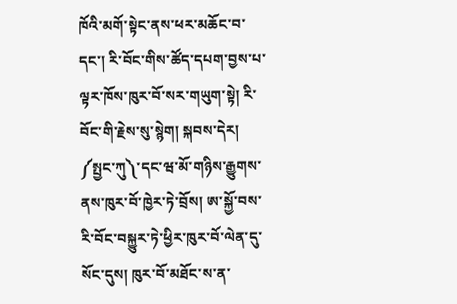ཁོའི་མགོ་སྟེང་ནས་ཕར་མཆོང་བ་དང་། རི་བོང་གིས་ཚོད་དཔག་བྱས་པ་ལྟར་ཁོས་ཁུར་བོ་སར་གཡུག་སྟེ། རི་བོང་གི་རྗེས་སུ་སྙེག། སྐབས་དེར། ༼སྤྱང་ཀུ༽་དང་ཝ་མོ་གཉིས་རྒྱུགས་ནས་ཁུར་བོ་ཁྱེར་ཏེ་བྲོས། ཨ་སྐྱོ་བས་རི་བོང་བསྐྱུར་ཏེ་ཕྱིར་ཁུར་བོ་ལེན་དུ་སོང་དུས། ཁུར་བོ་མཐོང་ས་ན་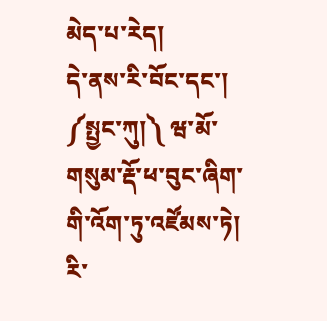མེད་པ་རེད།
དེ་ནས་རི་བོང་དང་། ༼སྤྱང་ཀུ།༽ ཝ་མོ་གསུམ་རྡོ་ཕ་བུང་ཞིག་གི་འོག་ཏུ་འཛོམས་ཏེ། རི་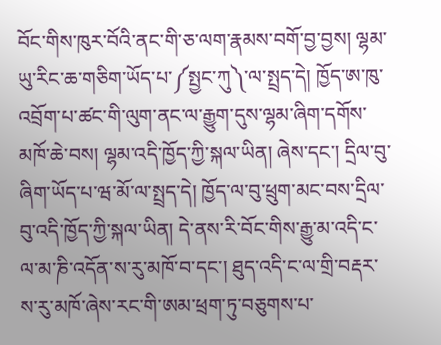བོང་གིས་ཁུར་བོའི་ནང་གི་ཅ་ལག་རྣམས་བགོ་བྱ་བྱས། ལྷམ་ཡུ་རིང་ཆ་གཅིག་ཡོད་པ་༼སྤྱང་ཀུ༽་ལ་སྤྲད་དེ། ཁྱོད་ཨ་ཁུ་འབྲོག་པ་ཚང་གི་ལུག་ནང་ལ་རྒྱུག་དུས་ལྷམ་ཞིག་དགོས་མཁོ་ཆེ་བས། ལྷམ་འདི་ཁྱོད་ཀྱི་སྐལ་ཡིན། ཞེས་དང་། དྲིལ་བུ་ཞིག་ཡོད་པ་ཝ་མོ་ལ་སྤྲད་དེ། ཁྱོད་ལ་བུ་ཕྲུག་མང་བས་དྲིལ་བུ་འདི་ཁྱོད་ཀྱི་སྐལ་ཡིན། དེ་ནས་རི་བོང་གིས་རྒྱུ་མ་འདི་ང་ལ་མ་ཎི་འདོན་ས་རུ་མཁོ་བ་དང་། ཐུད་འདི་ང་ལ་གྲི་བརྡར་ས་རུ་མཁོ་ཞེས་རང་གི་ཨམ་ཕྲག་ཏུ་བཅུགས་པ་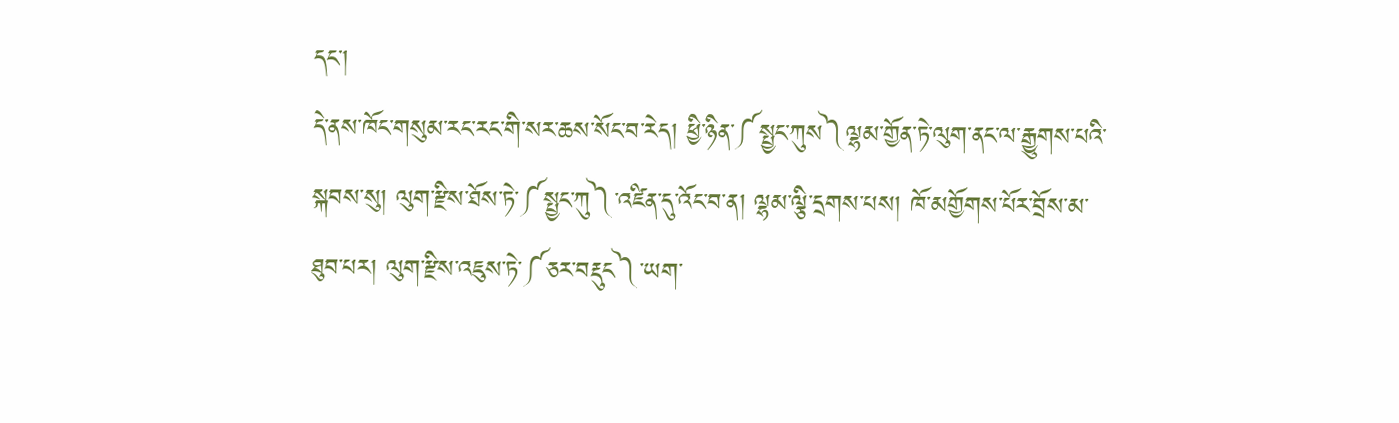དང་།
དེ་ནས་ཁོང་གསུམ་རང་རང་གི་སར་ཆས་སོང་བ་རེད། ཕྱི་ཉིན་༼སྤྱང་ཀུས༽ལྷམ་གྱོན་ཏེ་ལུག་ནང་ལ་རྒྱུགས་པའི་སྐབས་སུ། ལུག་རྫིས་ཐོས་ཏེ་༼སྤྱང་ཀུ༽་འཛིན་དུ་འོང་བ་ན། ལྷམ་ལྕི་དྲགས་པས། ཁོ་མགྱོགས་པོར་བྲོས་མ་ཐུབ་པར། ལུག་རྫིས་འཇུས་ཏེ་༼ཅར་བརྡུང༽་ཡག་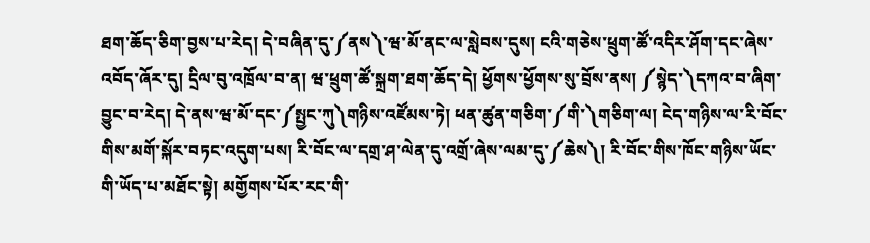ཐག་ཆོད་ཅིག་བྱས་པ་རེད། དེ་བཞིན་དུ་༼ནས༽་ཝ་མོ་ནང་ལ་སླེབས་དུས། ངའི་གཅེས་ཕྲུག་ཚོ་འདིར་ཤོག་དང་ཞེས་འབོད་ཞོར་དུ། དྲིལ་བུ་འཁྲོལ་བ་ན། ཝ་ཕྲུག་ཚོ་སྐྲག་ཐག་ཆོད་དེ། ཕྱོགས་ཕྱོགས་སུ་བྲོས་ནས། ༼སྙེད་༽དཀའ་བ་ཞིག་བྱུང་བ་རེད། དེ་ནས་ཝ་མོ་དང་༼སྤྱང་ཀུ༽གཉིས་འཛོམས་ཏེ། ཕན་ཚུན་གཅིག་༼གི་༽གཅིག་ལ། ངེད་གཉིས་ལ་རི་བོང་གིས་མགོ་སྐོར་བཏང་འདུག་པས། རི་བོང་ལ་དགྲ་ཤ་ལེན་དུ་འགྲོ་ཞེས་ལམ་དུ་༼ཆེས༽། རི་བོང་གིས་ཁོང་གཉིས་ཡོང་གི་ཡོད་པ་མཐོང་སྟེ། མགྱོགས་པོར་རང་གི་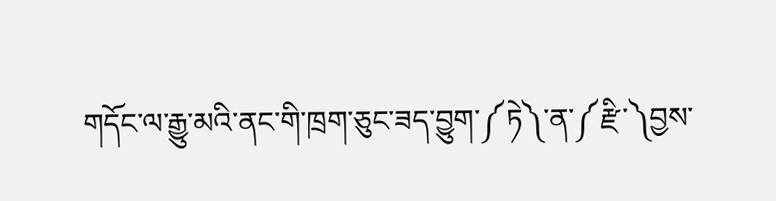གདོང་ལ་རྒྱུ་མའི་ནང་གི་ཁྲག་ཅུང་ཟད་བྱུག་༼ཏེ༽་ན་༼རྫི་༽བྱས་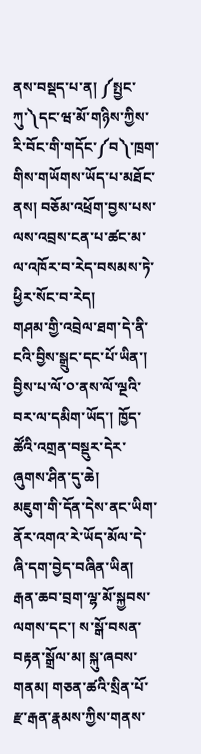ནས་བསྡད་པ་ན། ༼སྤྱང་ཀུ་༽དང་ཝ་མོ་གཉིས་ཀྱིས་རི་བོང་གི་གདོང་༼བ༽་ཁྲག་གིས་གཡོགས་ཡོད་པ་མཐོང་ནས། བཅོམ་འཕྲོག་བྱས་པས་ལས་འབྲས་ངན་པ་ཚང་མ་ལ་འཁོར་བ་རེད་བསམས་ཏེ་ཕྱིར་སོང་བ་རེད།
གཤམ་གྱི་འབྲེལ་ཐག་དེ་ནི་ངའི་བྱིས་སྒྲུང་དང་པོ་ཡིན་། བྱིས་པ་ལོ་༠་ནས་ལོ་ལྔའི་བར་ལ་དམིག་ཡོད་། ཁྱོད་ཚོའི་འགྲན་བསྡུར་དེར་ཞུགས་ཤིན་དུ་ཆེ།
མཇུག་གི་དོན་དེས་ནང་ཡིག་ནོར་འགའ་རེ་ཡོད་མོལ་དེ་ཞི་དག་བྱེད་བཞིན་ཡིན།
རྒན་ཆབ་བྲག་ལྷ་མོ་སྐྱབས་ལགས་དང་། ས་སྒོ་བསན་བརྟན་སྒྲོལ་མ། སྐུ་ཞབས་གནམ། གཅན་ཚའི་སྲིན་པོ་རྫ་རྒན་རྣམས་ཀྱིས་གནས་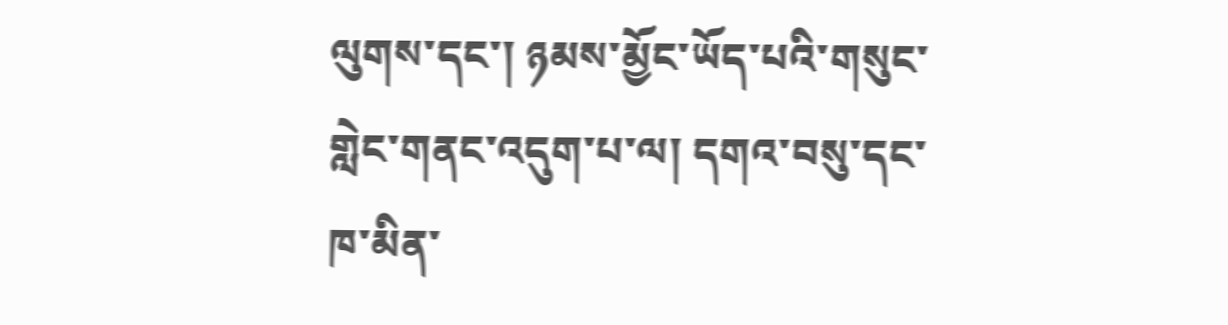ལུགས་དང་། ཉམས་མྱོང་ཡོད་པའི་གསུང་གླེང་གནང་འདུག་པ་ལ། དགའ་བསུ་དང་ཁ་མིན་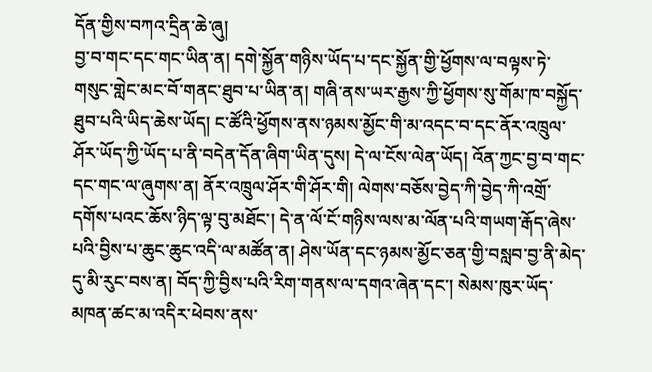དོན་གྱིས་བཀའ་དྲིན་ཆེ་ཞུ།
བྱ་བ་གང་དང་གང་ཡིན་ན། དགེ་སྐྱོན་གཉིས་ཡོད་པ་དང་སྐྱོན་གྱི་ཕྱོགས་ལ་བལྟས་ཏེ་གསུང་གླེང་མང་བོ་གནང་ཐུབ་པ་ཡིན་ན། གཞི་ནས་ཡར་རྒྱས་ཀྱི་ཕྱོགས་སུ་གོམ་ཁ་བསྐྱོད་ཐུབ་པའི་ཡིད་ཆེས་ཡོད། ང་ཚོའི་ཕྱོགས་ནས་ཉམས་མྱོང་གི་མ་འདང་བ་དང་ནོར་འཁྲུལ་ཤོར་ཡོད་ཀྱི་ཡོད་པ་ནི་བདེན་དོན་ཞིག་ཡིན་དུས། དེ་ལ་ངོས་ལེན་ཡོད། འོན་ཀྱང་བྱ་བ་གང་དང་གང་ལ་ཞུགས་ན། ནོར་འཁྲུལ་ཤོར་གི་ཤོར་གི། ལེགས་བཅོས་བྱེད་ཀི་བྱེད་ཀི་འགྲོ་དགོས་པའང་ཆོས་ཉིད་ལྟ་བུ་མཐོང་། དེ་ན་ལོ་ངོ་གཉིས་ལས་མ་ལོན་པའི་གཡག་རྒོད་ཞེས་པའི་བྱིས་པ་ཆུང་ཆུང་འདི་ལ་མཚོན་ན། ཤེས་ཡོན་དང་ཉམས་མྱོང་ཅན་གྱི་བསླབ་བྱ་ནི་མེད་དུ་མི་རུང་བས་ན། བོད་ཀྱི་བྱིས་པའི་རིག་གནས་ལ་དགའ་ཞེན་དང་། སེམས་ཁུར་ཡོད་མཁན་ཚང་མ་འདིར་ཕེབས་ནས་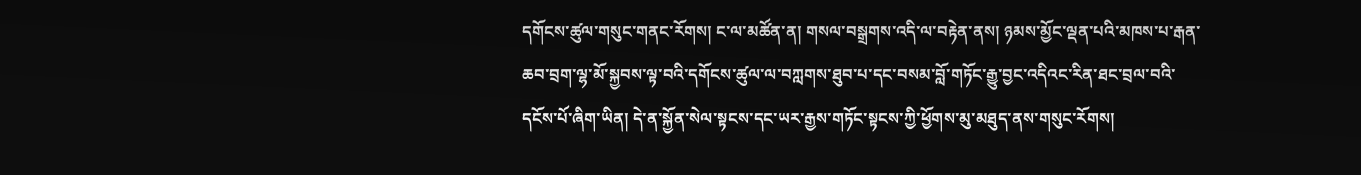དགོངས་ཚུལ་གསུང་གནང་རོགས། ང་ལ་མཚོན་ན། གསལ་བསྒྲགས་འདི་ལ་བརྟེན་ནས། ཉམས་མྱོང་ལྡན་པའི་མཁས་པ་རྒན་ཆབ་བྲག་ལྷ་མོ་སྐྱབས་ལྟ་བའི་དགོངས་ཚུལ་ལ་བཀླགས་ཐུབ་པ་དང་བསམ་བློ་གཏོང་རྒྱུ་བྱང་འདིའང་རིན་ཐང་བྲལ་བའི་དངོས་པོ་ཞིག་ཡིན། དེ་ན་སྐྱོན་སེལ་སྟངས་དང་ཡར་རྒྱས་གཏོང་སྟངས་ཀྱི་ཕྱོགས་མུ་མཐུད་ནས་གསུང་རོགས།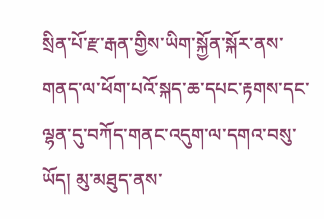སྲིན་པོ་རྫ་རྒན་གྱིས་ཡིག་སྐྱོན་སྐོར་ནས་གནད་ལ་ཕོག་པའོ་སྐད་ཆ་དཔང་རྟགས་དང་ལྷན་དུ་བཀོད་གནང་འདུག་ལ་དགའ་བསུ་ཡོད། མུ་མཐུད་ནས་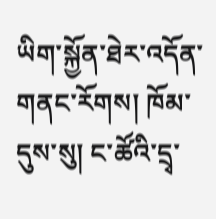ཡིག་སྐྱོན་ཐེར་འདོན་གནང་རོགས། ཁོམ་དུས་སུ། ང་ཚོའི་དྲྭ་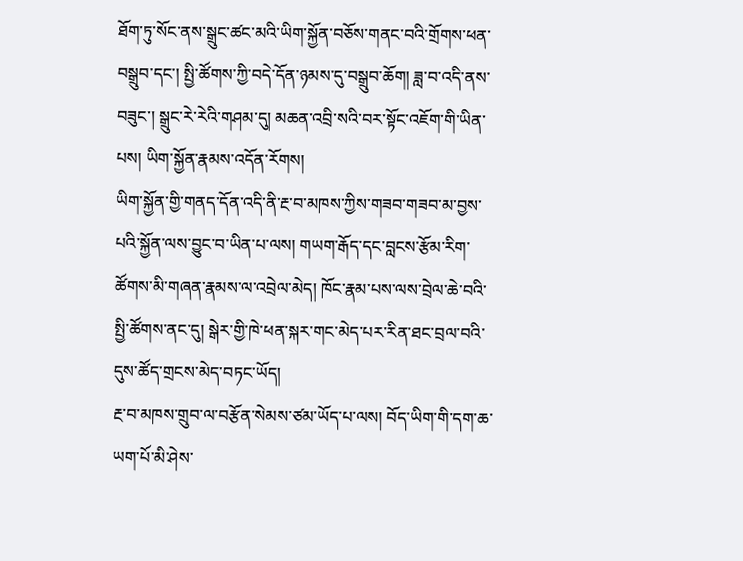ཐོག་ཏུ་སོང་ནས་སྒྲུང་ཚང་མའི་ཡིག་སྐྱོན་བཅོས་གནང་བའི་གྲོགས་ཕན་བསྒྲུབ་དང་། སྤྱི་ཚོགས་ཀྱི་བདེ་དོན་ཉམས་དུ་བསྒྲུབ་ཆོག། ཟླ་བ་འདི་ནས་བཟུང་། སྒྲུང་རེ་རེའི་གཤམ་དུ། མཆན་འབྲི་སའི་བར་སྟོང་འཇོག་གི་ཡིན་པས། ཡིག་སྐྱོན་རྣམས་འདོན་རོགས།
ཡིག་སྐྱོན་གྱི་གནད་དོན་འདི་ནི་རྔ་བ་མཁས་ཀྱིས་གཟབ་གཟབ་མ་བྱས་པའི་སྐྱོན་ལས་བྱུང་བ་ཡིན་པ་ལས། གཡག་རྒོད་དང་བླངས་རྩོམ་རིག་ཚོགས་མི་གཞན་རྣམས་ལ་འབྲེལ་མེད། ཁོང་རྣམ་པས་ལས་བྲེལ་ཆེ་བའི་སྤྱི་ཚོགས་ནང་དུ། སྒེར་གྱི་ཁེ་ཕན་སྐར་གང་མེད་པར་རིན་ཐང་བྲལ་བའི་དུས་ཚོད་གྲངས་མེད་བཏང་ཡོད།
རྔ་བ་མཁས་གྲུབ་ལ་བརྩོན་སེམས་ཙམ་ཡོད་པ་ལས། བོད་ཡིག་གི་དག་ཆ་ཡག་པོ་མི་ཤེས་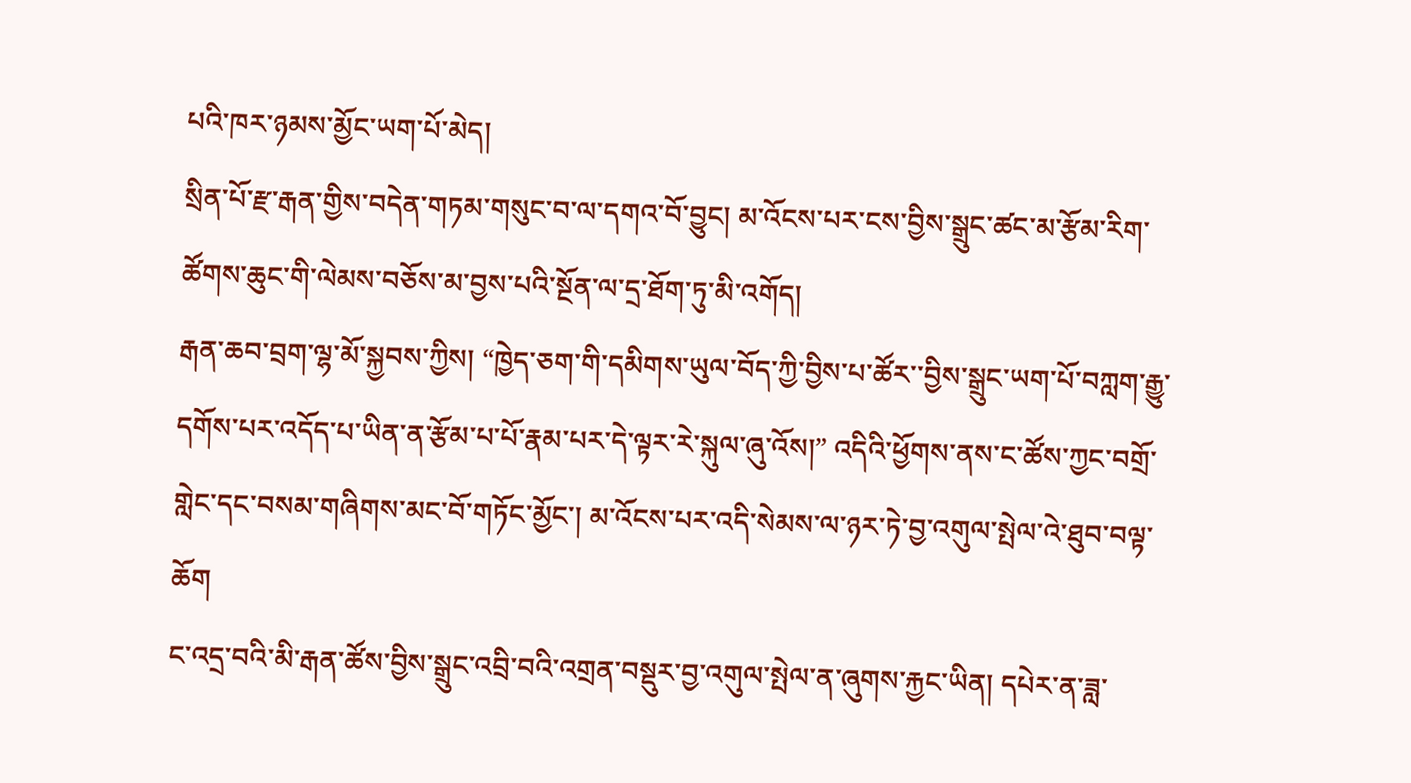པའི་ཁར་ཉམས་མྱོང་ཡག་པོ་མེད།
སྲིན་པོ་རྫ་རྒན་གྱིས་བདེན་གཏམ་གསུང་བ་ལ་དགའ་བོ་བྱུང། མ་འོངས་པར་ངས་བྱིས་སྒྲུང་ཚང་མ་རྩོམ་རིག་ཚོགས་ཆུང་གི་ལེམས་བཅོས་མ་བྱས་པའི་སྔོན་ལ་དྲ་ཐོག་ཏུ་མི་འགོད།
རྒན་ཆབ་བྲག་ལྷ་མོ་སྐྱབས་ཀྱིས། “ཁྱེད་ཅག་གི་དམིགས་ཡུལ་བོད་ཀྱི་བྱིས་པ་ཚོར་་བྱིས་སྒྲུང་ཡག་པོ་བཀླག་རྒྱུ་དགོས་པར་འདོད་པ་ཡིན་ན་རྩོམ་པ་པོ་རྣམ་པར་དེ་ལྟར་རེ་སྐུལ་ཞུ་འོས།” འདིའི་ཕྱོགས་ནས་ང་ཚོས་ཀྱང་བགྲོ་གླེང་དང་བསམ་གཞིགས་མང་བོ་གཏོང་མྱོང་། མ་འོངས་པར་འདི་སེམས་ལ་ཉར་ཏེ་བྱ་འགུལ་སྤེལ་འེ་ཐུབ་བལྟ་ཆོག
ང་འདྲ་བའི་མི་རྒན་ཚོས་བྱིས་སྒྲུང་འབྲི་བའི་འགྲན་བསྡུར་བྱ་འགུལ་སྤེལ་ན་ཞུགས་རྐྱང་ཡིན། དཔེར་ན་ཟླ་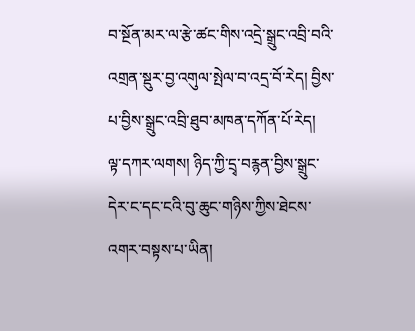བ་སྔོན་མར་ལ་རྩེ་ཚང་གིས་འདྲེ་སྒྲུང་འབྲི་བའི་འགྲན་སྡུར་བྱ་འགུལ་སྤེལ་བ་འདྲ་བོ་རེད། བྱིས་པ་བྱིས་སྒྲུང་འབྲི་ཐུབ་མཁན་དཀོན་པོ་རེད།
ལྟ་དཀར་ལགས། ཉིད་ཀྱི་དྲྭ་བརྙན་བྱིས་སྒྲུང་དེར་ང་དང་ངའི་བུ་ཆུང་གཉིས་ཀྱིས་ཐེངས་འགར་བསྟས་པ་ཡིན།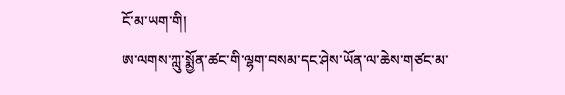ངོ་མ་ཡག་གི།
ཨ་ལགས་ཀླུ་སྨྱོན་ཚང་གི་ལྷག་བསམ་དང་ཤེས་ཡོན་ལ་ཆེས་གཙང་མ་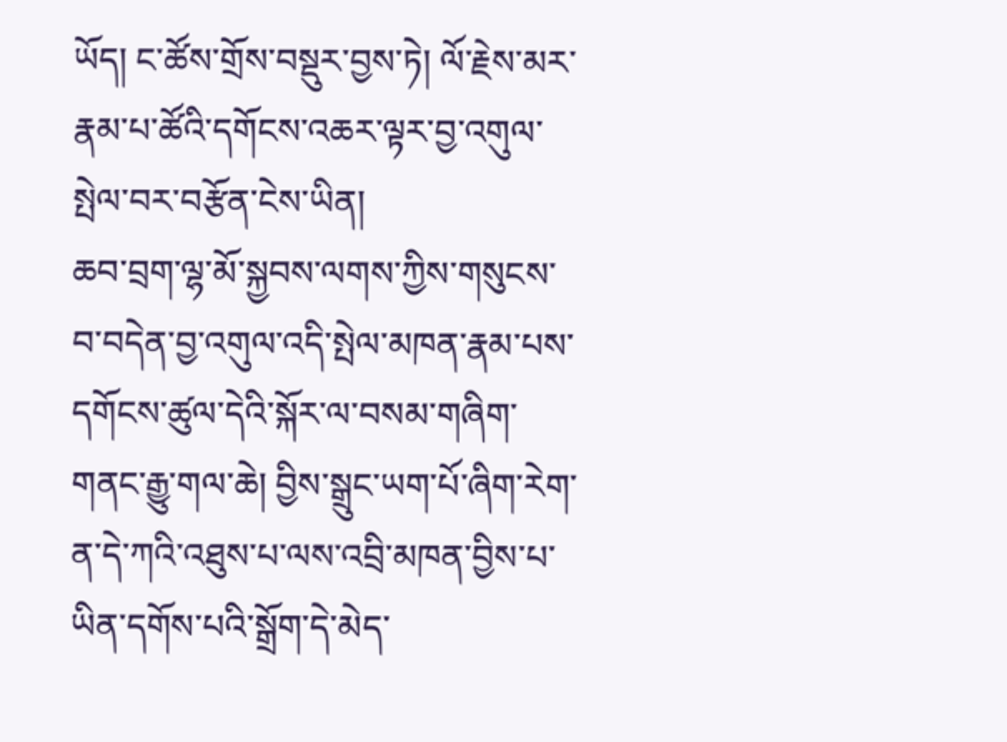ཡོད། ང་ཚོས་གྲོས་བསྡུར་བྱས་ཏེ། ལོ་རྗེས་མར་རྣམ་པ་ཚོའི་དགོངས་འཆར་ལྟར་བྱ་འགུལ་སྤེལ་བར་བརྩོན་ངེས་ཡིན།
ཆབ་བྲག་ལྷ་མོ་སྐྱབས་ལགས་ཀྱིས་གསུངས་བ་བདེན་བྱ་འགུལ་འདི་སྤེལ་མཁན་རྣམ་པས་དགོངས་ཚུལ་དེའི་སྐོར་ལ་བསམ་གཞིག་གནང་རྒྱུ་གལ་ཆེ། བྱིས་སྒྲུང་ཡག་པོ་ཞིག་རེག་ན་དེ་ཀའི་འཐུས་པ་ལས་འབྲི་མཁན་བྱིས་པ་ཡིན་དགོས་པའི་སྒྲོག་དེ་མེད་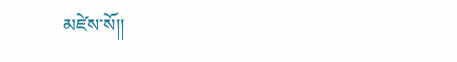མཛེས་སོ།།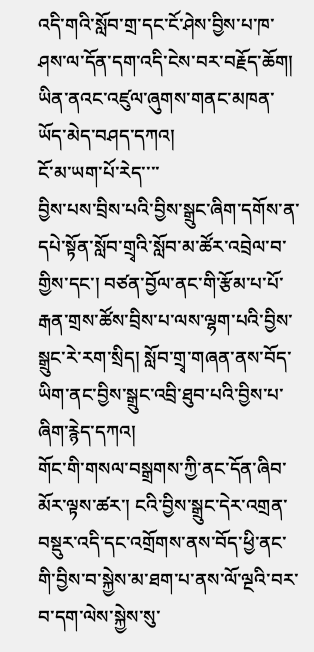འདི་གའི་སློབ་གྲ་དང་ངོ་ཤེས་བྱིས་པ་ཁ་ཤས་ལ་དོན་དག་འདི་ངེས་བར་བརྗོད་ཆོག། ཡིན་ནའང་འཛུལ་ཞུགས་གནང་མཁན་ཡོད་མེད་བཤད་དཀའ།
ངོ་མ་ཡག་པོ་རེད་་་་
བྱིས་པས་བྲིས་པའི་བྱིས་སྒྲུང་ཞིག་དགོས་ན་དཔེ་སྟོན་སློབ་གྲྭའི་སློབ་མ་ཚོར་འབྲེལ་བ་གྱིས་དང་། བཙན་བྱོལ་ནང་གི་རྩོམ་པ་པོ་རྒན་གྲས་ཚོས་བྲིས་པ་ལས་ལྷག་པའི་བྱིས་སྒྲུང་རེ་རག་སྲིད། སློབ་གྲྭ་གཞན་ནས་བོད་ཡིག་ནང་བྱིས་སྒྲུང་འབྲི་ཐུབ་པའི་བྱིས་པ་ཞིག་རྙེད་དཀའ།
གོང་གི་གསལ་བསྒྲགས་ཀྱི་ནང་དོན་ཞིབ་མོར་ལྟས་ཚར་། ངའི་བྱིས་སྒྲུང་དེར་འགྲན་བསྡུར་འདི་དང་འགྲོགས་ནས་བོད་ཕྱི་ནང་གི་བྱིས་བ་སྐྱེས་མ་ཐག་པ་ནས་ལོ་ལྔའི་བར་བ་དག་ལེས་སྐྱེས་སུ་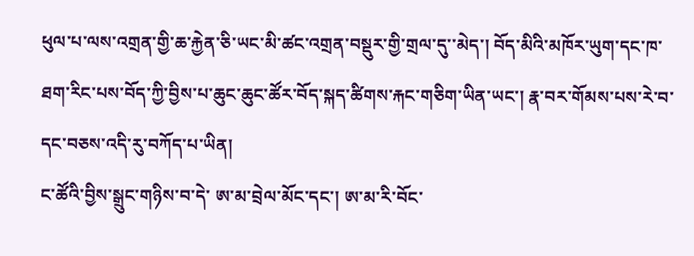ཕུལ་པ་ལས་འགྲན་གྱི་ཆ་རྐྱེན་ཅི་ཡང་མི་ཚང་འགྲན་བསྡུར་གྱི་གྲལ་དུ་་མེད་། བོད་མིའི་མཁོར་ཡུག་དང་ཁ་ཐག་རིང་པས་བོད་ཀྱི་བྱིས་པ་ཆུང་ཆུང་ཚོར་བོད་སྐད་ཚིགས་རྐང་གཅིག་ཡིན་ཡང་། རྣ་བར་གོམས་པས་རེ་བ་དང་བཅས་འདི་རུ་བཀོད་པ་ཡིན།
ང་ཚོའི་བྱིས་སྒྲུང་གཉིས་བ་དེ་ ཨ་མ་བྲེལ་མོང་དང་། ཨ་མ་རི་བོང་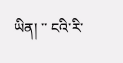ཡིན། ་་ ངའི་རི་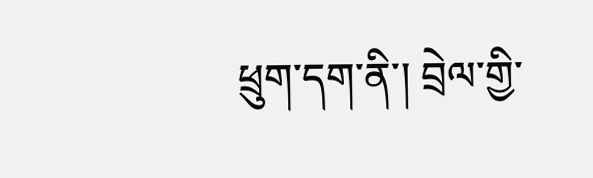ཕྲུག་དག་ནི་། བྲེལ་གྱི་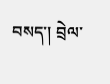བསད་། བྲེལ་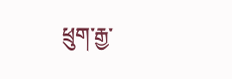ཕྲུག་རྒྱ་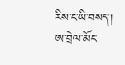རིས་ང་ཡི་བསད་། ཨ་བྲེལ་མོང་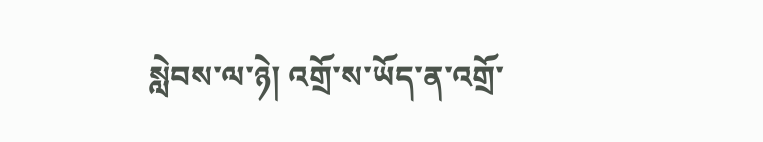སླེབས་ལ་ཉེ། འགྲོ་ས་ཡོད་ན་འགྲོ་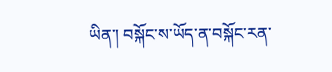ཡིན་། བསྐོང་ས་ཡོད་ན་བསྐོང་རན་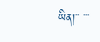ཡིན།་་ ་་་